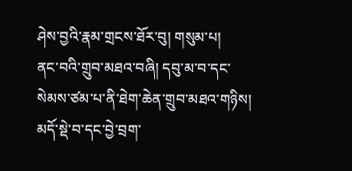ཤེས་བྱའི་རྣམ་གྲངས་ཐོར་བུ། གསུམ་པ།
ནང་བའི་གྲུབ་མཐའ་བཞི། དབུ་མ་བ་དང་སེམས་ཙམ་པ་ནི་ཐེག་ཆེན་གྲུབ་མཐའ་གཉིས། མདོ་སྡེ་བ་དང་བྱེ་བྲག་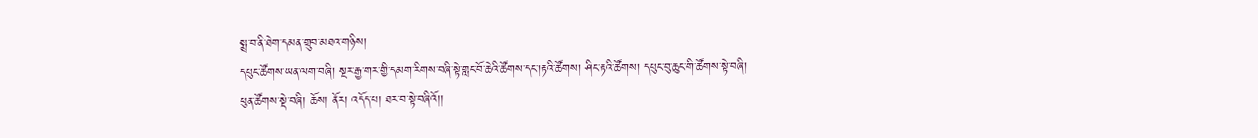སྨྲ་བ་ནི་ཐེག་དམན་གྲུབ་མཐའ་གཉིས།
དཔུང་ཚོགས་ཡན་ལག་བཞི། སྔར་རྒྱ་གར་གྱི་དམག་རིགས་བཞི་སྟེ་གླང་བོ་ཆེའི་ཚོགས་དང་།རྟའི་ཚོགས། ཤིང་རྟའི་ཚོགས། དཔུང་བུ་ཆུང་གི་ཚོགས་སྟེ་བཞི།
ཕུན་ཚོགས་སྡེ་བཞི། ཆོས། ནོར། འདོད་པ། ཐར་བ་སྟེ་བཞིའོ།།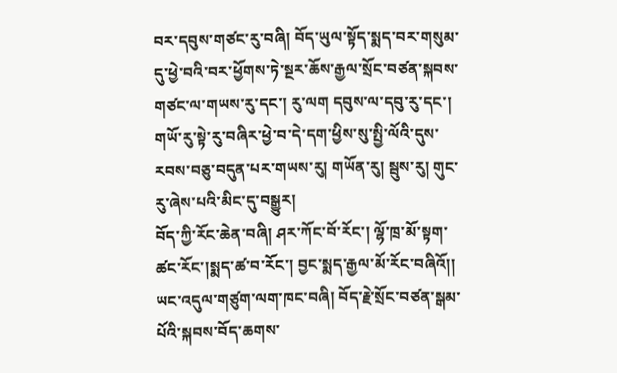བར་དབུས་གཙང་རུ་བཞི། བོད་ཡུལ་སྟོད་སྨད་བར་གསུམ་དུ་ཕྱེ་བའི་བར་ཕྱོགས་ཏེ་སྔར་ཆོས་རྒྱལ་སྲོང་བཙན་སྐབས་གཙང་ལ་གཡས་རུ་དང་། རུ་ལག དབུས་ལ་དབུ་རུ་དང་། གཡོ་རུ་སྟེ་རུ་བཞིར་ཕྱེ་བ་དེ་དག་ཕྱིས་སུ་སྤྱི་ལོའི་དུས་རབས་བཅུ་བདུན་པར་གཡས་རུ། གཡོན་རུ། སྦུས་རུ། གུང་རུ་ཞེས་པའི་མིང་དུ་བསྒྱུར།
བོད་ཀྱི་རོང་ཆེན་བཞི། ཤར་ཀོང་བོ་རོང་། ལྷོ་ཁྲ་མོ་སྟག་ཚང་རོང་།སྨད་ཚ་བ་རོང་། བྱང་སྨད་རྒྱལ་མོ་རོང་བཞིའོ།།
ཡང་འདུལ་གཙུག་ལག་ཁང་བཞི། བོད་རྗེ་སྲོང་བཙན་སྒམ་པོའི་སྐབས་བོད་ཆགས་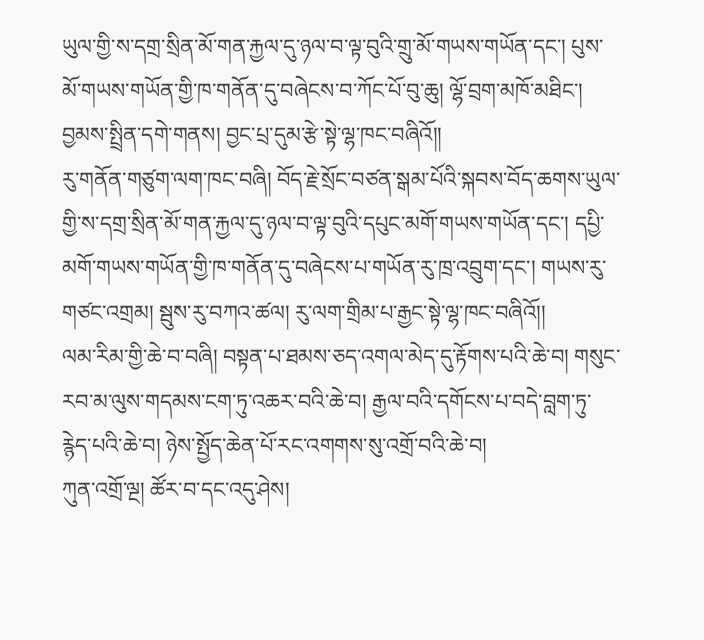ཡུལ་གྱི་ས་དགྲ་སྲིན་མོ་གན་རྐྱལ་དུ་ཉལ་བ་ལྟ་བུའི་གྲུ་མོ་གཡས་གཡོན་དང་། པུས་མོ་གཡས་གཡོན་གྱི་ཁ་གནོན་དུ་བཞེངས་བ་ཀོང་པོ་བུ་ཆུ། ལྷོ་བྲག་མཁོ་མཐིང་། བྱམས་སྤྲིན་དགེ་གནས། བྱང་པྲ་དུམ་རྩེ་སྟེ་ལྷ་ཁང་བཞིའོ།།
རུ་གནོན་གཙུག་ལག་ཁང་བཞི། བོད་རྗེ་སྲོང་བཙན་སྒམ་པོའི་སྐབས་བོད་ཆགས་ཡུལ་གྱི་ས་དགྲ་སྲིན་མོ་གན་རྐྱལ་དུ་ཉལ་བ་ལྟ་བུའི་དཔུང་མགོ་གཡས་གཡོན་དང་། དཔྱི་མགོ་གཡས་གཡོན་གྱི་ཁ་གནོན་དུ་བཞེངས་པ་གཡོན་རུ་ཁྲ་འབྲུག་དང་། གཡས་རུ་གཙང་འགྲམ། སྦུས་རུ་བཀའ་ཚལ། རུ་ལག་གྲིམ་པ་རྒྱང་སྟེ་ལྷ་ཁང་བཞིའོ།།
ལམ་རིམ་གྱི་ཆེ་བ་བཞི། བསྟན་པ་ཐམས་ཅད་འགལ་མེད་དུ་རྟོགས་པའི་ཆེ་བ། གསུང་རབ་མ་ལུས་གདམས་ངག་ཏུ་འཆར་བའི་ཆེ་བ། རྒྱལ་བའི་དགོངས་པ་བདེ་བླག་ཏུ་རྙེད་པའི་ཆེ་བ། ཉེས་སྤྱོད་ཆེན་པོ་རང་འགགས་སུ་འགྲོ་བའི་ཆེ་བ།
ཀུན་འགྲོ་ལྔ། ཚོར་བ་དང་འདུ་ཤེས།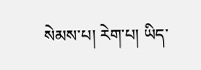སེམས་པ། རེག་པ། ཡིད་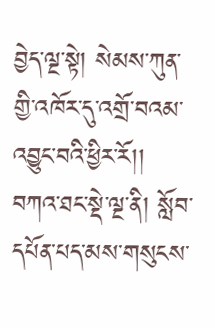བྱེད་ལྔ་སྟེ། སེམས་ཀུན་གྱི་འཁོར་དུ་འགྲོ་བའམ་འབྱུང་བའི་ཕྱིར་རོ།།
བཀའ་ཐང་སྡེ་ལྔ་ནི། སློབ་དཔོན་པད་མས་གསུངས་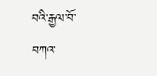བའི་རྒྱལ་བོ་བཀའ་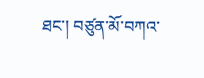ཐང་། བཙུན་མོ་བཀའ་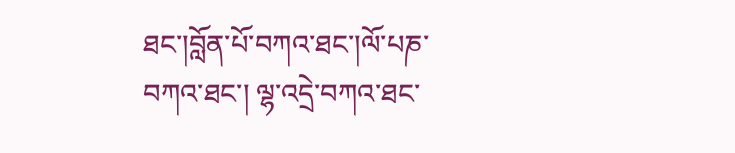ཐང་།བློན་པོ་བཀའ་ཐང་།ལོ་པཎ་བཀའ་ཐང་། ལྷ་འདྲེ་བཀའ་ཐང་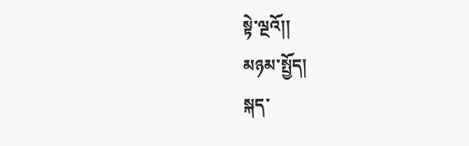སྟེ་ལྔའོ།།
མཉམ་སྤྱོད།
སྐད་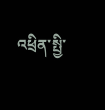འཕྲིན་སྤྱི་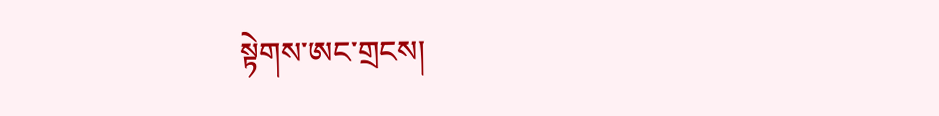སྟེགས་ཨང་གྲངས།